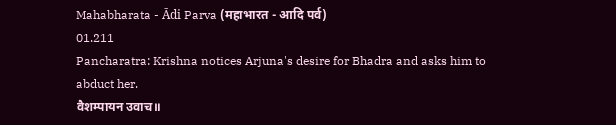Mahabharata - Ādi Parva (महाभारत - आदि पर्व)
01.211
Pancharatra: Krishna notices Arjuna's desire for Bhadra and asks him to abduct her.
वैशम्पायन उवाच॥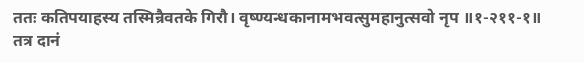ततः कतिपयाहस्य तस्मिन्रैवतके गिरौ। वृष्ण्यन्धकानामभवत्सुमहानुत्सवो नृप ॥१-२११-१॥
तत्र दानं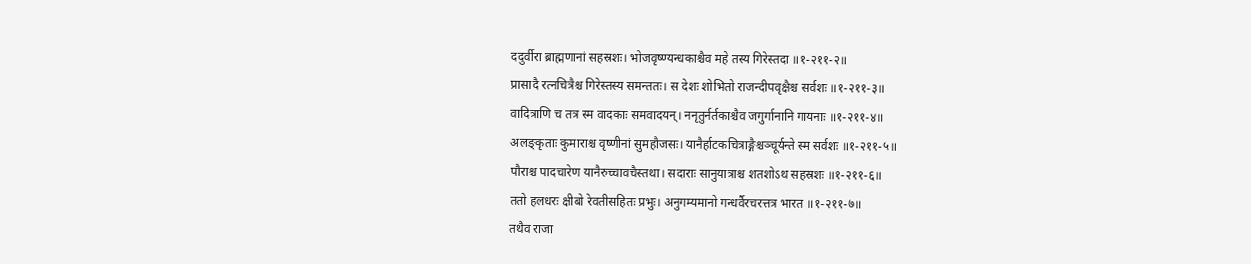ददुर्वीरा ब्राह्मणानां सहस्रशः। भोजवृष्ण्यन्धकाश्चैव महे तस्य गिरेस्तदा ॥१-२११-२॥
प्रासादै रत्नचित्रैश्च गिरेस्तस्य समन्ततः। स देशः शोभितो राजन्दीपवृक्षैश्च सर्वशः ॥१-२११-३॥
वादित्राणि च तत्र स्म वादकाः समवादयन्। ननृतुर्नर्तकाश्चैव जगुर्गानानि गायनाः ॥१-२११-४॥
अलङ्कृताः कुमाराश्च वृष्णीनां सुमहौजसः। यानैर्हाटकचित्राङ्गैश्चञ्चूर्यन्ते स्म सर्वशः ॥१-२११-५॥
पौराश्च पादचारेण यानैरुच्चावचैस्तथा। सदाराः सानुयात्राश्च शतशोऽथ सहस्रशः ॥१-२११-६॥
ततो हलधरः क्षीबो रेवतीसहितः प्रभुः। अनुगम्यमानो गन्धर्वैरचरत्तत्र भारत ॥१-२११-७॥
तथैव राजा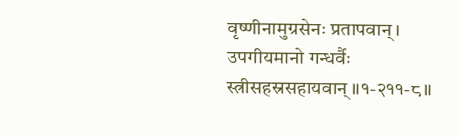वृष्णीनामुग्रसेनः प्रतापवान्। उपगीयमानो गन्धर्वैः स्त्रीसहस्रसहायवान् ॥१-२११-८॥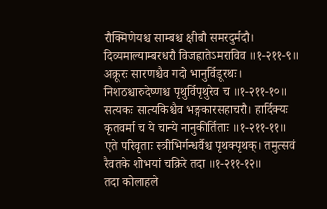रौक्मिणेयश्च साम्बश्च क्षीबौ समरदुर्मदौ। दिव्यमाल्याम्बरधरौ विजह्रातेऽमराविव ॥१-२११-९॥
अक्रूरः सारणश्चैव गदो भानुर्विडूरथः। निशठश्चारुदेष्णश्च पृथुर्विपृथुरेव च ॥१-२११-१०॥
सत्यकः सात्यकिश्चैव भङ्गकारसहाचरौ। हार्दिक्यः कृतवर्मा च ये चान्ये नानुकीर्तिताः ॥१-२११-११॥
एते परिवृताः स्त्रीभिर्गन्धर्वैश्च पृथक्पृथक्। तमुत्सवं रैवतके शोभयां चक्रिरे तदा ॥१-२११-१२॥
तदा कोलाहले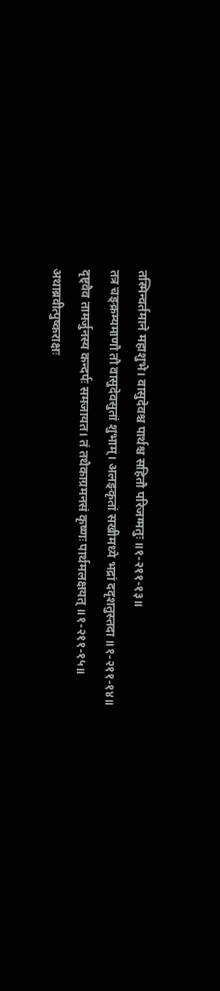तस्मिन्वर्तमाने महाशुभे। वासुदेवश्च पार्थश्च सहितौ परिजग्मतुः ॥१-२११-१३॥
तत्र चङ्क्रम्यमाणौ तौ वासुदेवसुतां शुभाम्। अलङ्कृतां सखीमध्ये भद्रां ददृशतुस्तदा ॥१-२११-१४॥
दृष्ट्वैव तामर्जुनस्य कन्दर्पः समजायत। तं तथैकाग्रमनसं कृष्णः पार्थमलक्षयत् ॥१-२११-१५॥
अथाब्रवीत्पुष्कराक्षः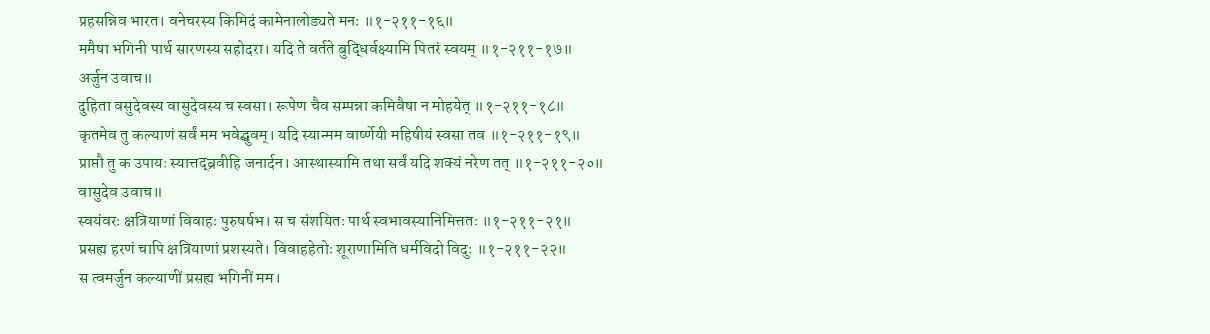प्रहसन्निव भारत। वनेचरस्य किमिदं कामेनालोड्यते मनः ॥१-२११-१६॥
ममैषा भगिनी पार्थ सारणस्य सहोदरा। यदि ते वर्तते बुद्धिर्वक्ष्यामि पितरं स्वयम् ॥१-२११-१७॥
अर्जुन उवाच॥
दुहिता वसुदेवस्य वासुदेवस्य च स्वसा। रूपेण चैव सम्पन्ना कमिवैषा न मोहयेत् ॥१-२११-१८॥
कृतमेव तु कल्याणं सर्वं मम भवेद्ध्रुवम्। यदि स्यान्मम वार्ष्णेयी महिषीयं स्वसा तव ॥१-२११-१९॥
प्राप्तौ तु क उपायः स्यात्तद्ब्रवीहि जनार्दन। आस्थास्यामि तथा सर्वं यदि शक्यं नरेण तत् ॥१-२११-२०॥
वासुदेव उवाच॥
स्वयंवरः क्षत्रियाणां विवाहः पुरुषर्षभ। स च संशयितः पार्थ स्वभावस्यानिमित्ततः ॥१-२११-२१॥
प्रसह्य हरणं चापि क्षत्रियाणां प्रशस्यते। विवाहहेतोः शूराणामिति धर्मविदो विदुः ॥१-२११-२२॥
स त्वमर्जुन कल्याणीं प्रसह्य भगिनीं मम।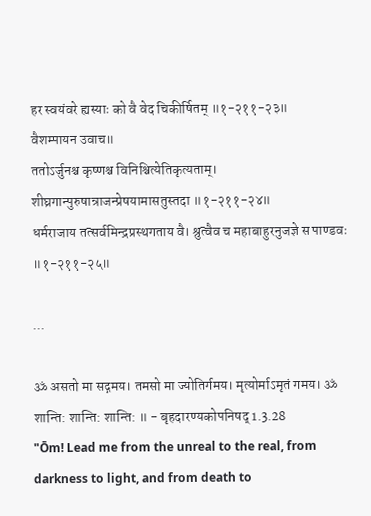हर स्वयंवरे ह्यस्याः को वै वेद चिकीर्षितम् ॥१-२११-२३॥
वैशम्पायन उवाच॥
ततोऽर्जुनश्च कृष्णश्च विनिश्चित्येतिकृत्यताम्। शीघ्रगान्पुरुषान्राजन्प्रेषयामासतुस्तदा ॥१-२११-२४॥
धर्मराजाय तत्सर्वमिन्द्रप्रस्थगताय वै। श्रुत्वैव च महाबाहुरनुजज्ञे स पाण्डवः ॥१-२११-२५॥

...

ॐ असतो मा सद्गमय। तमसो मा ज्योतिर्गमय। मृत्योर्माऽमृतं गमय। ॐ शान्ति: शान्ति: शान्ति: ॥ - बृहदारण्यकोपनिषद् 1.3.28
"Ōm! Lead me from the unreal to the real, from darkness to light, and from death to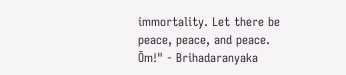immortality. Let there be peace, peace, and peace. Ōm!" - Brihadaranyaka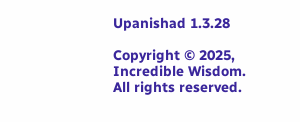Upanishad 1.3.28

Copyright © 2025, Incredible Wisdom.
All rights reserved.